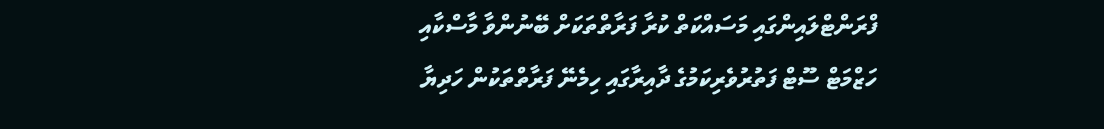ފްރަންޓްލައިންގައި މަސައްކަތް ކުރާ ފަރާތްތަކަށް ބޭނުންވާ މާސްކާއި ހަޒްމަޓް ސޫޓް ފަތުރުވެރިކަމުގެ ދާއިރާގައި ހިމެނޭ ފަރާތްތަކުން ހަދިޔާ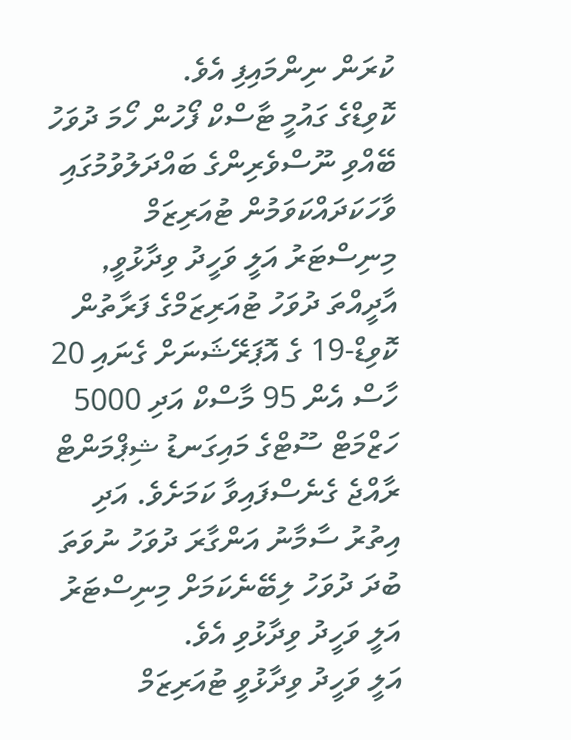ކުރަން ނިންމައިފި އެވެ.
ކޮވިޑްގެ ގައުމީ ޓާސްކް ފޯހުން ހޯމަ ދުވަހު ބޭއްވި ނޫސްވެރިންގެ ބައްދަލުވުމުގައި ވާހަކަދައްކަވަމުން ޓުއަރިޒަމް މިނިސްޓަރު އަލީ ވަހީދު ވިދާޅުވީ, އާދީއްތަ ދުވަހު ޓުއަރިޒަމްގެ ފަރާތުން ކޮވިޑް-19 ގެ އޮޕަރޭޝަނަށް ގެނައި 20 ހާސް އެން 95 މާސްކް އަދި 5000 ހަޒްމަޓް ސޫޓްގެ މައިގަނޑު ޝިޕްމަންޓް ރާއްޖެ ގެނެސްފައިވާ ކަމަށެވެ. އަދި އިތުރު ސާމާނު އަންގާރަ ދުވަހު ނުވަތަ ބުދަ ދުވަހު ލިބޭނެކަމަށް މިނިސްޓަރު އަލީ ވަހީދު ވިދާޅުވި އެވެ.
އަލީ ވަހީދު ވިދާޅުވީ ޓުއަރިޒަމް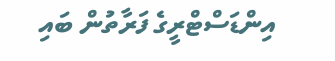އިންޑަސްޓްރީގެ ފަރާތުން ބައި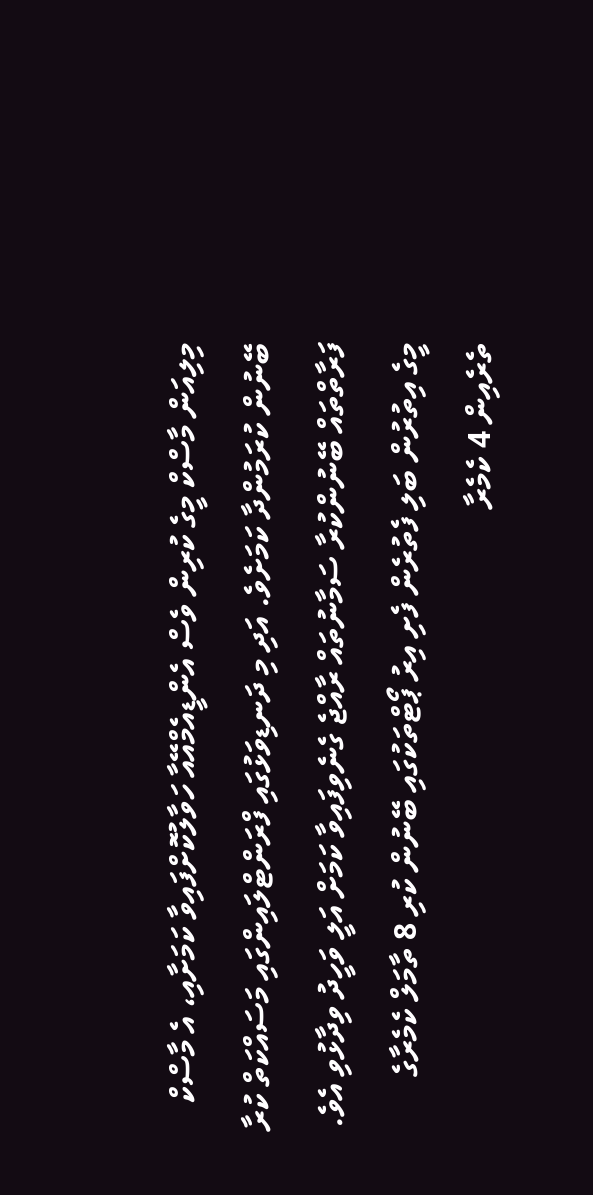މިލިއަން މާސްކް މީގެ ކުރިން ވެސް އެންޑީއެމްއޭއާ ހަވާލުކޮށްފައިވާ ކަމަށާއި، އެ މާސްކް ބޭނުން ކުރަމުންދާ ކަމަށެވެ. އަދި މި ދަނޑިވަޅުގައި ފްރަންޓްލައިންގައި މަސައްކަތް ކުރާ ފަރާތްތައް ބޭނުންކުރާ ސަމާނުތައް ރާއްޖެ ގެނެވިފައިވާ ކަމަށް އަލީ ވަހީދު ވިދާޅުވި އެވެ.
މީގެ އިތުރުން ބަލި ފެތުރެން ފެށި އިރު ޕޯޓްތަކުގައި ބޭނުން ކުރި 8 ތާމަލް ކެމެރާގެ ތެރެއިން 4 ކެމެރާ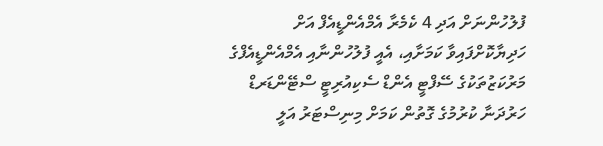ފުލުހުންނަށް އަދި 4 ކެމެރާ އެމްއެންޑީއެފް އަށް ހަދިޔާކޮށްފައިވާ ކަމަށާއި، އެއީ ފުލުހުންނާއި އެމްއެންޑީއެފްގެ މަރުކަޒުތަކުގެ ސޭފްޓީ އެންޑް ސެކިއުރިޓީ ސްޓޭންޑަރޑް ހަރުދަނާ ކުރުމުގެ ގޮތުން ކަމަށް މިނިސްޓަރު އަލީ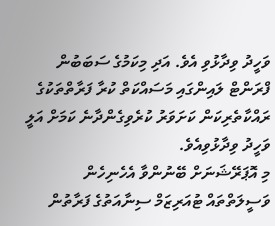ވަހީދު ވިދާޅުވި އެވެ. އަދި މިކަމުގެ ސަބަބުން ފްރަންޓް ލައިންގައި މަސައްކަތް ކުރާ ފަރާތްތަކުގެ ރައްކާތެރިކަން ކަށަވަރު ކުރެވިގެންދާނެ ކަމަށް އަލީ ވަހީދު ވިދާޅުވިއެވެ.
މި އޮޕަރޭޝަނަށް ބޭނުންވާ އެހެނިހެން ވަސީލަތްތައް ޓުއަރިޒަމް ސިނާއަތުގެ ފަރާތުން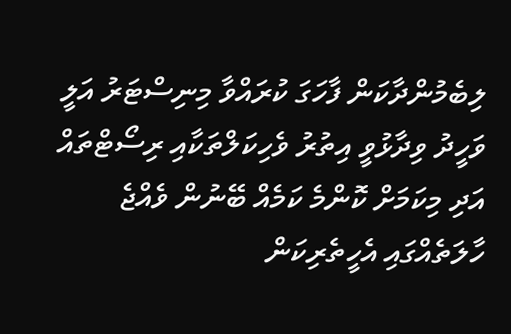ލިބެމުންދާކަން ފާހަގަ ކުރައްވާ މިނިސްޓަރު އަލީ ވަހީދު ވިދާޅުވީ އިތުރު ވެހިކަލްތަކާއި ރިސޯޓްތައް އަދި މިކަމަށް ކޮންމެ ކަމެއް ބޭނުން ވެއްޖެ ހާލަތެއްގައި އެހީތެރިކަން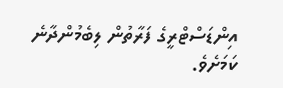އިންޑަސްޓްރީގެ ފަރާތުން ލިބެމުންދާނެ ކަމަށެވެ.